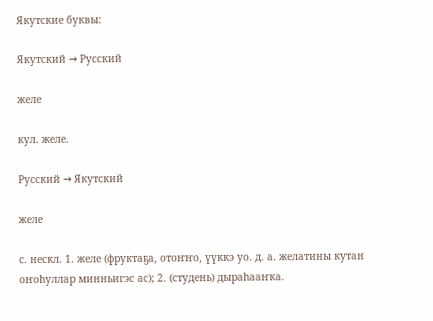Якутские буквы:

Якутский → Русский

желе

кул. желе.

Русский → Якутский

желе

с. нескл. 1. желе (фруктаҕа, отоҥҥо, үүккэ уо. д. а. желатины кутан оҥоһуллар минньигэс ас); 2. (студень) дыраһааҥка.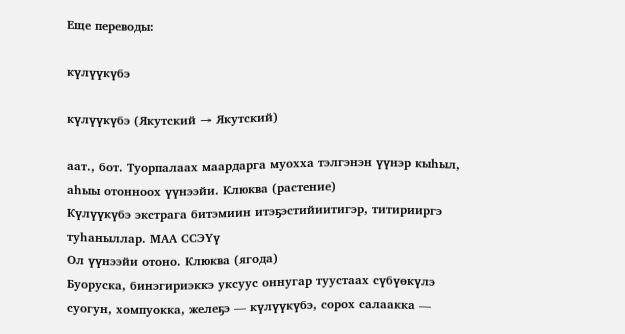Еще переводы:

күлүүкүбэ

күлүүкүбэ (Якутский → Якутский)

аат., бот. Туорпалаах маардарга муохха тэлгэнэн үүнэр кыһыл, аһыы отонноох үүнээйи. Клюква (растение)
Күлүүкүбэ экстрага битэмиин итэҕэстийиитигэр, титирииргэ туһаныллар. МАА ССЭҮү
Ол үүнээйи отоно. Клюква (ягода)
Буоруска, бинэгириэккэ уксуус оннугар туустаах сүбүөкүлэ суогун, хомпуокка, желеҕэ — күлүүкүбэ, сорох салаакка —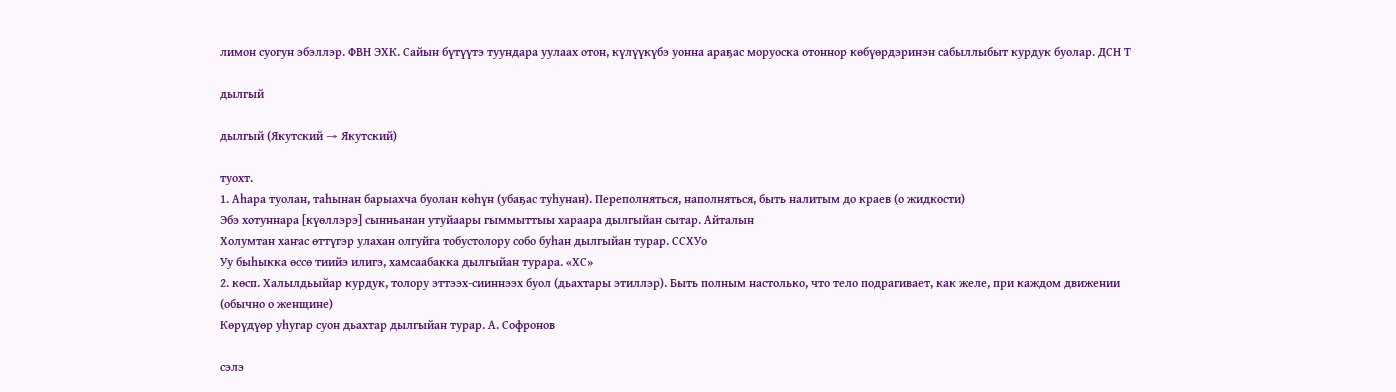лимон суогун эбэллэр. ФВН ЭХК. Сайын бүтүүтэ туундара уулаах отон, күлүүкүбэ уонна араҕас моруоска отоннор көбүөрдэринэн сабыллыбыт курдук буолар. ДСН Т

дылгый

дылгый (Якутский → Якутский)

туохт.
1. Аһара туолан, таһынан барыахча буолан көһүн (убаҕас туһунан). Переполняться, наполняться, быть налитым до краев (о жидкости)
Эбэ хотуннара [күөллэрэ] сынньанан утуйаары гыммыттыы хараара дылгыйан сытар. Айталын
Холумтан хаҥас өттүгэр улахан олгуйга тобустолору собо буһан дылгыйан турар. ССХУо
Уу быһыкка өссө тиийэ илигэ, хамсаабакка дылгыйан турара. «ХС»
2. көсп. Халылдьыйар курдук, толору эттээх-сииннээх буол (дьахтары этиллэр). Быть полным настолько, что тело подрагивает, как желе, при каждом движении (обычно о женщине)
Көрүдүөр уһугар суон дьахтар дылгыйан турар. А. Софронов

сэлэ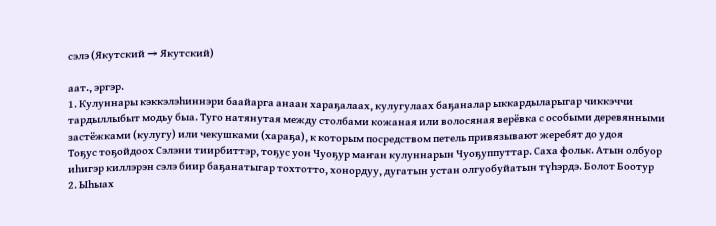сэлэ (Якутский → Якутский)

аат., эргэр.
1. Кулуннары кэккэлэһиннэри баайарга анаан хараҕалаах, кулугулаах баҕаналар ыккардыларыгар чиккэччи тардыллыбыт модьу быа. Туго натянутая между столбами кожаная или волосяная верёвка с особыми деревянными застёжками (кулугу) или чекушками (хараҕа), к которым посредством петель привязывают жеребят до удоя
Тоҕус тоҕойдоох Сэлэни тиирбиттэр, тоҕус уон Чуоҕур маҥан кулуннарын Чуоҕуппуттар. Саха фольк. Атын олбуор иһигэр киллэрэн сэлэ биир баҕанатыгар тохтотто, хонордуу, дугатын устан олгуобуйатын түһэрдэ. Болот Боотур
2. Ыһыах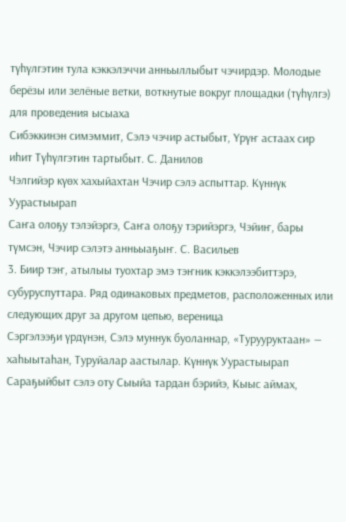түһүлгэтин тула кэккэлэччи анньыллыбыт чэчирдэр. Молодые берёзы или зелёные ветки, воткнутые вокруг площадки (түһүлгэ) для проведения ысыаха
Сибэккинэн симэммит, Сэлэ чэчир астыбыт, Үрүҥ астаах сир иһит Түһүлгэтин тартыбыт. С. Данилов
Чэлгийэр күөх хахыйахтан Чэчир сэлэ аспыттар. Күннүк Уурастыырап
Саҥа олоҕу тэлэйэргэ, Саҥа олоҕу тэрийэргэ, Чэйиҥ, бары түмсэн, Чэчир сэлэтэ анньыаҕыҥ. С. Васильев
3. Биир тэҥ, атылыы туохтар эмэ тэҥник кэккэлээбиттэрэ, субуруспуттара. Ряд одинаковых предметов, расположенных или следующих друг за другом цепью, вереница
Сэргэлээҕи үрдүнэн, Сэлэ муннук буоланнар, «Турууруктаан» — хаһыытаһан, Туруйалар аастылар. Күннүк Уурастыырап
Сараҕыйбыт сэлэ оту Сыыйа тардан бэрийэ, Кыыс аймах,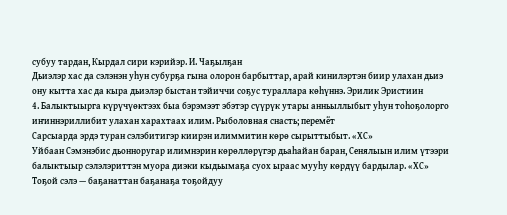субуу тардан, Кырдал сири кэрийэр. И. Чаҕылҕан
Дьиэлэр хас да сэлэнэн уһун субурҕа гына олорон барбыттар, арай кинилэртэн биир улахан дьиэ ону кытта хас да кыра дьиэлэр быстан тэйиччи соҕус тураллара көһүннэ. Эрилик Эристиин
4. Балыктыырга күрүчүөктээх быа бэрэмээт эбэтэр сүүрүк утары анньыллыбыт уһун тоһоҕолорго иҥиннэриллибит улахан харахтаах илим. Рыболовная снасть; перемёт
Сарсыарда эрдэ туран сэлэбитигэр киирэн илиммитин көрө сырыттыбыт. «ХС»
Уйбаан Сэмэнэбис дьонноругар илимнэрин көрөллөрүгэр дьаһайан баран, Сенялыын илим үтээри балыктыыр сэлэлэриттэн муора диэки кыдьымаҕа суох ыраас мууһу көрдүү бардылар. «ХС»
Тоҕой сэлэ — баҕанаттан баҕанаҕа тоҕойдуу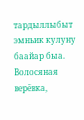тардыллыбыт эмньик кулуну баайар быа. Волосяная верёвка,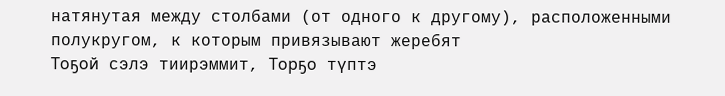натянутая между столбами (от одного к другому), расположенными полукругом, к которым привязывают жеребят
Тоҕой сэлэ тиирэммит, Торҕо түптэ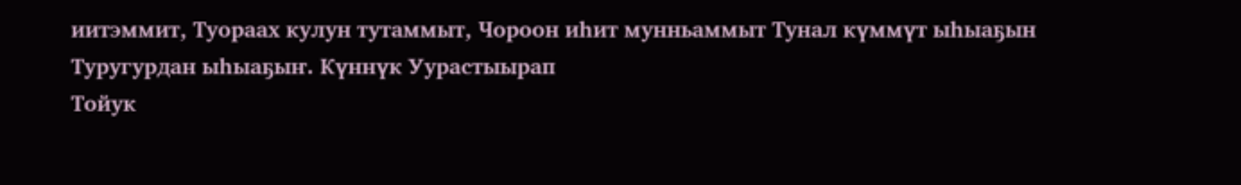иитэммит, Туораах кулун тутаммыт, Чороон иһит мунньаммыт Тунал күммүт ыһыаҕын Туругурдан ыһыаҕыҥ. Күннүк Уурастыырап
Тойук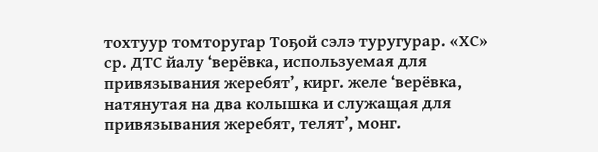тохтуур томторугар Тоҕой сэлэ туругурар. «ХС»
ср. ДТС йалу ‘верёвка, используемая для привязывания жеребят’, кирг. желе ‘верёвка, натянутая на два колышка и служащая для привязывания жеребят, телят’, монг.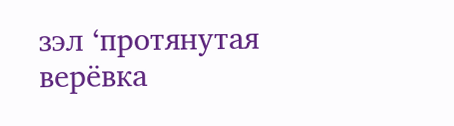зэл ‘протянутая верёвка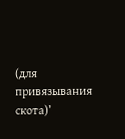(для привязывания скота)’